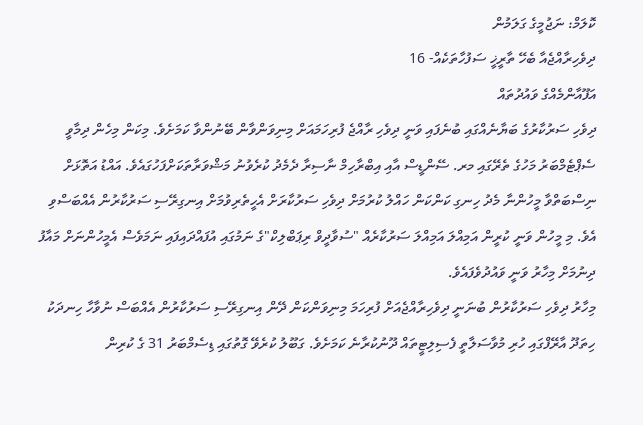ކޮލަމް: ނަޖުމީގެ ގަލަމުން
ދިވެހިރާއްޖެއާ ބެހޭ ތާރީޚީ ސަފުހާތަކެއް- 16
އަފޫއާންމެއްގެ ވައުދުތައް
ދިވެހި ސަރުކާރުގެ ބަޔާނެއްގައި ބުނެފައި ވަނީ ދިވެހި ރާއްޖެ ފުރިހަމައަށް މިނިވަންވާން ބޭނުންވާ ކަމަށެވެ. މިކަން މިހެން ދިމާވީ ސެޕްޓެމްބަރު މަހުގެ ތެރޭގައި މރ. ސޭންޑީސް އާއި އިބްރާހިމް ނާސިރާ ދެމެދު ކުރެވުނު މަޝްވަރާތަކަށްފަހުގައެވެ. އައްޑު އަތޮޅަށް ނިސްބަތްވާ މީހުންނާ މެދު ހިނގި ކަންކަން ހައްލު ކުރުމަށް ދިވެހި ސަރުކާރަށް އެހީތެރިވުމަށް އިނގިރޭސި ސަރުކާރުން އެއްބަސްވި އެވެ. މި މީހުން ވަނީ ކުރީން އަމިއްލަ އަމިއްލަ ސަރުކާރެއް "ސުވާދީވް ރިޕަބްލިކް"ގެ ނަމުގައި އުފައްދައިފައި ނަމަވެސް އެމީހުންނަށް މައާފު ދިނުމަށް މިހާރު ވަނީ ވައުދުވެފައެވެ.
މިހާރު ދިވެހި ސަރުކާރުން ބުނަނީ ދިވެހިރާއްޖެއަށް ފުރިހަމަ މިނިވަންކަން ދޭން އިނގިރޭސި ސަރުކާރުން އެއްބަސް ނުވާހާ ހިނދަކު ހިތަދޫ އާރޭފްގައި ހުރި މުވާސަލާތީ ފެސިލިޓީތައް ދޫނުކުރާނެ ކަމަށެވެ. ގަބޫލު ކުރެވޭ ގޮތުގައި ޑިސެމްބަރު 31 ގެ ކުރިން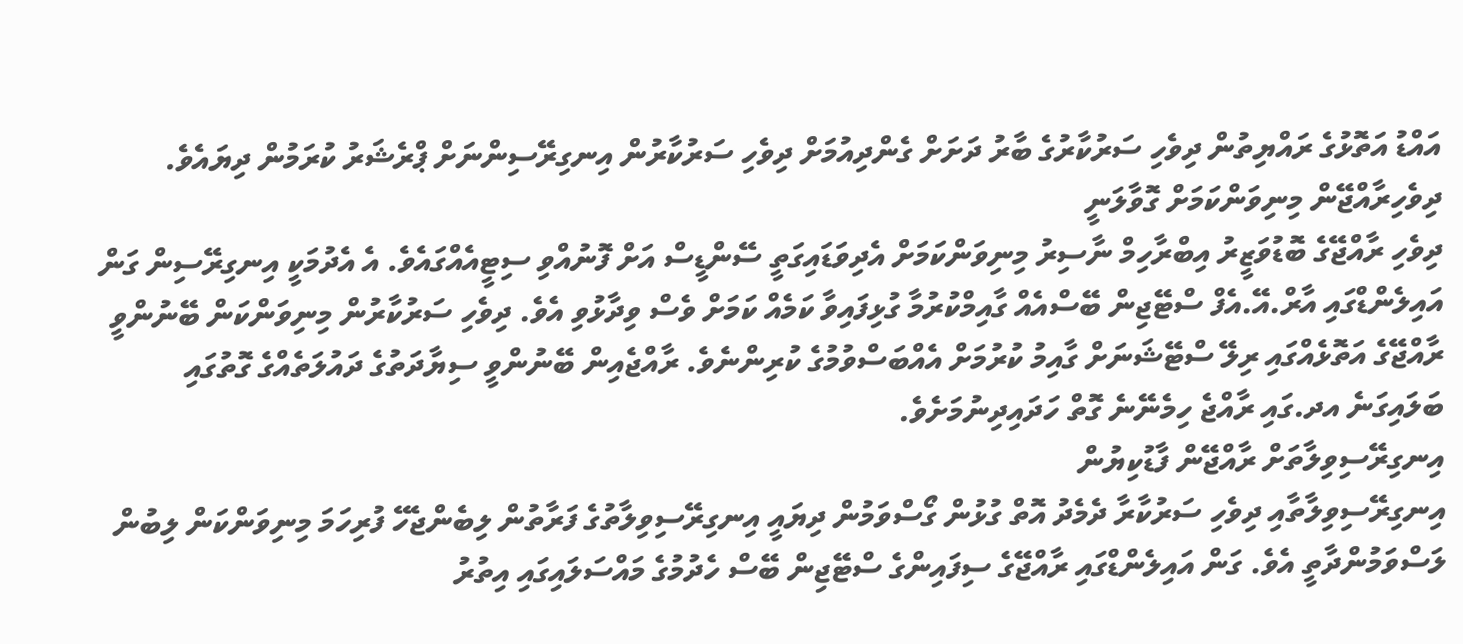އައްޑު އަތޮޅުގެ ރައްޔިތުން ދިވެހި ސަރުކާރުގެ ބާރު ދަށަށް ގެންދިއުމަށް ދިވެހި ސަރުކާރުން އިނގިރޭސިންނަށް ޕްރެޝަރު ކުރަމުން ދިޔައެވެ.
ދިވެހިރާއްޖޭން މިނިވަންކަމަށް ގޮވާލަނީ
ދިވެހި ރާއްޖޭގެ ބޮޑުވަޒީރު އިބްރާހިމް ނާސިރު މިނިވަންކަމަށް އެދިވަޑައިގަތީ ސޭންޑީސް އަށް ފޮނުއްވި ސިޓީއެއްގައެވެ. އެ އެދުމަކީ އިނގިރޭސިން ގަން އައިލެންޑްގައި އާރް.އޭ.އެފް ސްޓޭޖިން ބޭސްއެއް ގާއިމްކުރުމާ ގުޅިފައިވާ ކަމެއް ކަމަށް ވެސް ވިދާޅުވި އެވެ. ދިވެހި ސަރުކާރުން މިނިވަންކަން ބޭނުންވީ ރާއްޖޭގެ އަތޮޅެއްގައި ރިލޭ ސްޓޭޝަނަށް ގާއިމު ކުރުމަށް އެއްބަސްވުމުގެ ކުރިންނެވެ. ރާއްޖެއިން ބޭނުންވީ ސިޔާދަތުގެ ދައުލަތެއްގެ ގޮތުގައި ބަލައިގަނެ އދ.ގައި ރާއްޖެ ހިމެނޭނެ ގޮތް ހަދައިދިނުމަށެވެ.
އިނގިރޭސިވިލާތަށް ރާއްޖޭން ފާޑުކިޔުން
އިނގިރޭސިވިލާތާއި ދިވެހި ސަރުކާރާ ދެމެދު އޮތް ގުޅުން ގޯސްވަމުން ދިޔައީ އިނގިރޭސިވިލާތުގެ ފަރާތުން ލިބެންޖެހޭ ފުރިހަމަ މިނިވަންކަން ލިބުން ލަސްވަމުންދާތީ އެވެ. ގަން އައިލެންޑްގައި ރާއްޖޭގެ ސިފައިންގެ ސްޓޭޖިން ބޭސް ހެދުމުގެ މައްސަލައިގައި އިތުރު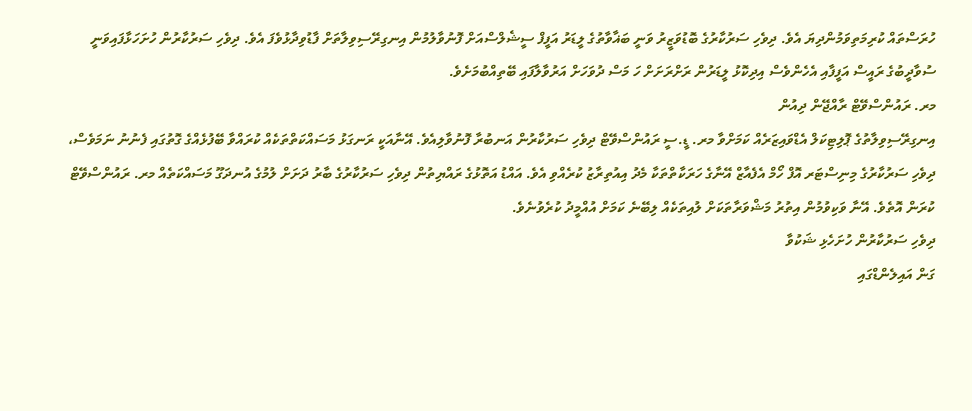ހުރަސްތައް ކުރިމަތިވަމުންދިޔަ އެވެ. ދިވެހި ސަރުކާރުގެ ބޮޑުވަޒީރު ވަނީ ބަޣާވާތުގެ ލީޑަރު އަފީފް ސީޝެލްސްއަށް ފޮނުވާލުމުން އިނގިރޭސިވިލާތަށް ފާޑުވިދާޅުވެފަ އެވެ. ދިވެހި ސަރުކާރުން ހުށަހަޅާފައިވަނީ ސުވާދީބުގެ ރައީސް އަފީފާއި އެހެންވެސް އިދިކޮޅު ލީޑަރުން ރަށްރަށަށް ހަ މަސް ދުވަހަށް އަރުވާލާފައި ބޭތިއްބުމަށެވެ.
މރ. ރައުންސްވޭޓް ރާއްޖޭން ދިއުން
އިނގިރޭސިވިލާތުގެ ޕޮލިޓިކަލް އެޑްވައިޒަރެއް ކަމަށްވާ މރ. ޑީ.ސީ ރައުންސްވޭޓް ދިވެހި ސަރުކާރުން އަނބުރާ ފޮނުވާލިއެވެ. އޭނާއަކީ ރަނގަޅު މަސައްކަތްތަކެއް ކުރައްވާ ބޭފުޅެއްގެ ގޮތުގައި ފެނުނު ނަމަވެސް، ދިވެހި ސަރުކާރުގެ މިނިސްޓަރ އޮފް ހޯމް އެފެއާޒް އޭނާގެ ހަރަކާތްތަކާ މެދު އިއުތިރާޒު ކުރެއްވި އެވެ. އައްޑު އަތޮޅުގެ ރައްޔިތުން ދިވެހި ސަރުކާރުގެ ބާރު ދަށަށް ލުމުގެ އުނދަގޫ މަސައްކަތެއް މރ. ރައުންސްވޭޓް ކުރަން އޮތެވެ. އޭނާ ވަކިވުމުން އިތުރު މަޝްވަރާތަކަށް ލުއިތަކެއް ލިބޭނެ ކަމަށް އުއްމީދު ކުރެވުނެވެ.
ދިވެހި ސަރުކާރުން ހުށަހެޅި ޝަކުވާ
ގަން އައިލެންޑްގައި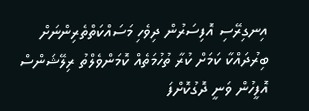އިނގިރޭސި އޮފިސަރުން ދިވެހި މަސައްކަތްތެރިންނަށް ބިރުދައްކާ ކަމަށް ކުރާ ތުހުމަތެއް ކޮމަންވެލްތު ރިލޭޝަންސް އޮފީހުން ވަނީ ދޮގުކޮށްފަ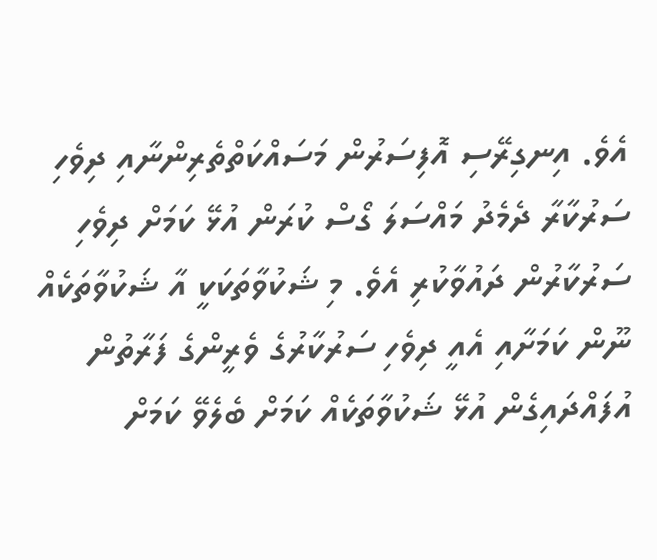އެވެ. އިނގިރޭސި އޮފިސަރުން މަސައްކަތްތެރިންނާއި ދިވެހި ސަރުކާރާ ދެމެދު މައްސަލަ ގޯސް ކުރަން އުޅޭ ކަމަށް ދިވެހި ސަރުކާރުން ދައުވާކުރި އެވެ. މި ޝަކުވާތަކަކީ އާ ޝަކުވާތަކެއް ނޫން ކަމަށާއި އެއީ ދިވެހި ސަރުކާރުގެ ވެރީންގެ ފަރާތުން އުފައްދައިގެން އުޅޭ ޝަކުވާތަކެއް ކަމަށް ބެލެވޭ ކަމަށް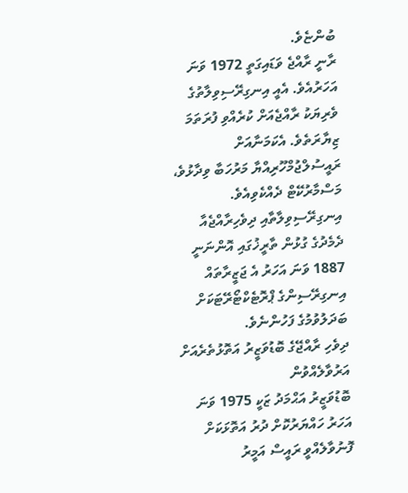ބުންޏެވެ.
ރާނީ ރާއްޖެ ވަޑައިގަތީ 1972 ވަނަ އަހަރުއެވެ. އެއީ އިނގިރޭސިވިލާތުގެ ވެރިޔަކު ރާއްޖެއަށް ކުރެއްވި ފުރަތަމަ ޒިޔާރަތެވެ. އެކަމަނާއަށް ރައީސުލްޖުމްހޫރިއްޔާ މަރުހަބާ ވިދާޅުވެ، މަސްމާރުކޭޓް ދެއްކެވިއެވެ. އިނގިރޭސިވިލާތާއި ދިވެހިރާއްޖެއާ ދެމެދުގެ ގުޅުން ތާރީޚުގައި އޮންނަނީ 1887 ވަނަ އަހަރު އެ ޖަޒީރާތައް އިނގިރޭސިންގެ ޕްރޮޓެކްޓޯރޭޓަކަށް ބަދަލުވުމުގެ ފަހުންނެވެ.
ދިވެހި ރާއްޖޭގެ ބޮޑުވަޒީރު އަތޮޅުތެރެއަށް އަރުވާލެއްވުން
ބޮޑުވަޒީރު އަޙްމަދު ޒަކީ 1975 ވަނަ އަހަރު ހައްޔަރުކޮށް ދުރު އަތޮޅަކަށް ފޮނުވާލެއްވީ ރައީސް އަމީރު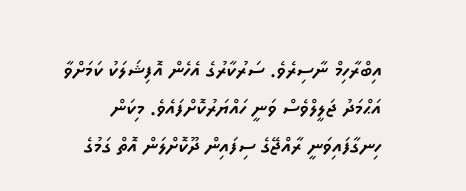އިބްރާހިމް ނާސިރެވެ. ސަރުކާރުގެ އެހެން އޮފިޝަލަކު ކަމަށްވާ އަޙްމަދު ޖަލީލްވެސް ވަނީ ހައްޔަރުކޮށްފައެވެ. މިކަން ހިނގާފައިވަނީ ރާއްޖޭގެ ސިފައިން ދޫކޮށްލަން އޮތް ގަމުގެ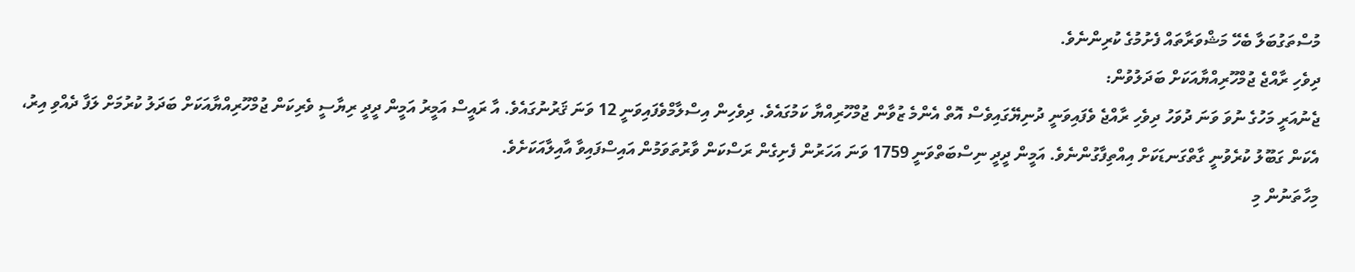މުސްތަގުބަލާ ބެހޭ މަޝްވަރާތައް ފެށުމުގެ ކުރިންނެވެ.
ދިވެހި ރާއްޖެ ޖުމްހޫރިއްޔާއަކަށް ބަދަލުވުން:
ޖެނުއަރީ މަހުގެ ނުވަ ވަނަ ދުވަހު ދިވެހި ރާއްޖެ ވެފައިވަނީ ދުނިޔޭގައިވެސް އޮތް އެންމެ ޒުވާން ޖުމްހޫރިއްޔާ ކަމުގައެވެ. ދިވެހިން އިސްލާމްވެފައިވަނީ 12 ވަނަ ޤަރުނުގައެވެ. އާ ރައީސް އަމީރު އަމީން ދީދީ ރިޔާސީ ވެރިކަން ޖުމްހޫރިއްޔާއަކަށް ބަދަލު ކުރުމަށް ލަފާ ދެއްވި އިރު، އެކަން ގަބޫލު ކުރެވުނީ ގާތްގަނޑަކަށް އިއްތިފާގުންނެވެ. އަމީން ދީދީ ނިސްބަތްވަނީ 1759 ވަނަ އަހަރުން ފެށިގެން ރަސްކަން ވާރުތަވަމުން އައިސްފައިވާ އާއިލާއަކަށެވެ.
މިހާތަނުން މި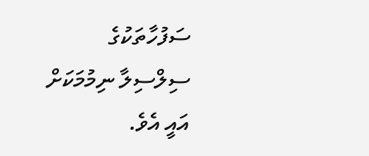ސަފުހާތަކުގެ ސިލްސިލާ ނިމުމަކަށް އައީ އެވެ.